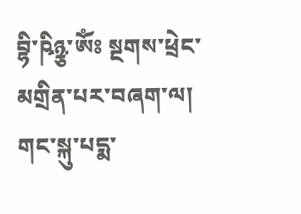བྷི་ཥིཉྩ་ༀཿ སྔགས་ཕྲེང་མགྲིན་པར་བཞག་ལ། གང་སྐུ་པདྨ་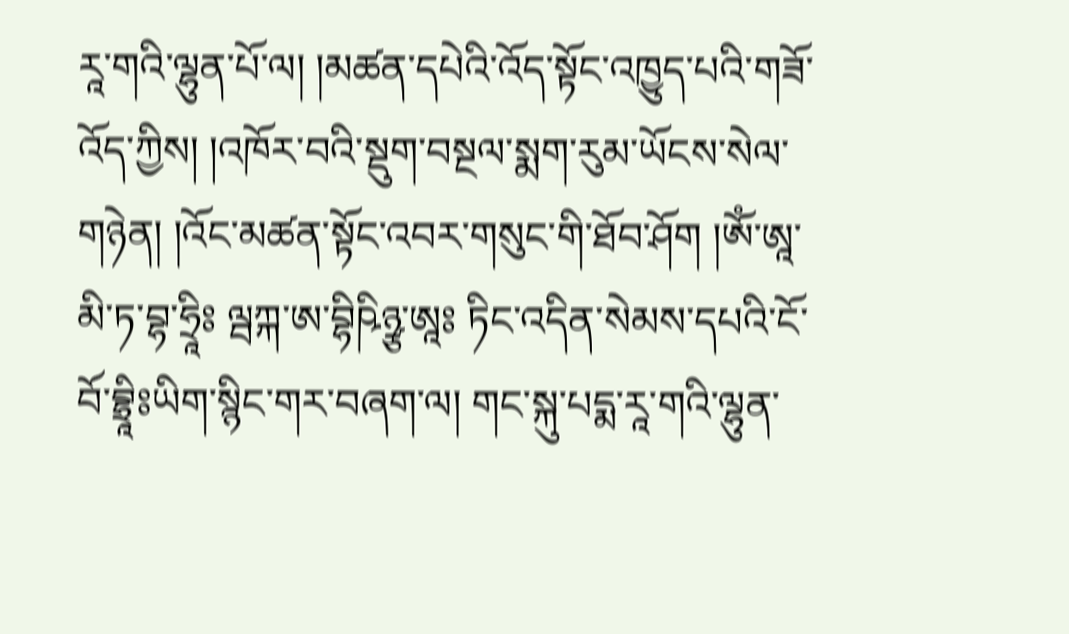རཱ་གའི་ལྷུན་པོ་ལ། །མཚན་དཔེའི་འོད་སྟོང་འཁྱུད་པའི་གཟོ་འོད་ཀྱིས། །འཁོར་བའི་སྡུག་བསྔལ་སྨག་རུམ་ཡོངས་སེལ་གཉེན། །འོང་མཚན་སྟོང་འབར་གསུང་གི་ཐོབ་ཤོག །ༀ་ཨཱ་མི་ཏ་བྷ་ཧྲཱིཿ ལྦཀྐ་ཨ་བྷིཥིཉྩ་ཨཱཿ ཏིང་འདིན་སེམས་དཔའི་ངོ་བོ་བྷྲཱིཿཡིག་སྙིང་གར་བཞག་ལ། གང་སྐུ་པདྨ་རཱ་གའི་ལྷུན་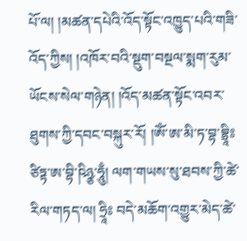པོ་ལ། །མཚན་དཔེའི་འོད་སྟོང་འཁྱུད་པའི་གཟི་འོད་ཀྱིས། །འཁོར་བའི་སྡུག་བསྔལ་སྨག་རུམ་ཡོངས་སེལ་གཉེན། །འོད་མཚན་སྟོང་འབར་ཐུགས་ཀྱི་དབང་བསྐུར་རོ། །ༀ་ཨ་མི་ཏ་བྷ་བྷྲཱིཿ ཙིཏྟ་ཨ་བྷི་ཥིཉྩ་ཧཱུྃ། ལག་གཡས་སུ་ཐབས་ཀྱི་ཚེ་རིལ་གཏད་ལ། ཧྲཱིཿ བདེ་མཆོག་འགྱུར་མེད་ཚེ་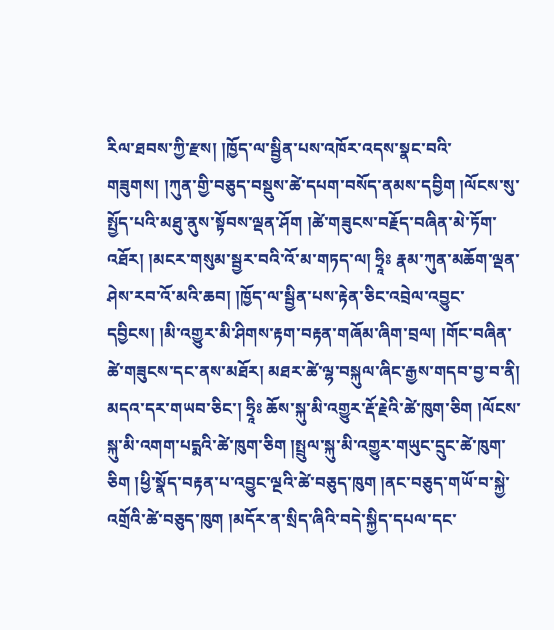རིལ་ཐབས་ཀྱི་རྫས། །ཁྱོད་ལ་སྦྱིན་པས་འཁོར་འདས་སྣང་བའི་གཟུགས། །ཀུན་གྱི་བཅུད་བསྡུས་ཚེ་དཔག་བསོད་ནམས་དབྱིག །ལོངས་སུ་སྤྱོད་པའི་མཐུ་ནུས་སྟོབས་ལྡན་ཤོག །ཚེ་གཟུངས་བརྗོད་བཞིན་མེ་ཏོག་འཐོར། །མངར་གསུམ་སྦྱར་བའི་འོ་མ་གཏད་ལ། ཧྲཱིཿ རྣམ་ཀུན་མཆོག་ལྡན་ཤེས་རབ་འོ་མའི་ཆབ། །ཁྱོད་ལ་སྦྱིན་པས་རྟེན་ཅིང་འབྲེལ་འབྱུང་དབྱིངས། །མི་འགྱུར་མི་ཤིགས་རྟག་བརྟན་གཞོམ་ཞིག་བྲལ། །གོང་བཞིན་ཚེ་གཟུངས་དང་ནས་མཐོར། མཐར་ཚེ་ལྷ་བསྐུལ་ཞིང་རྒྱས་གདབ་བྱ་བ་ནི། མདའ་དར་གཡབ་ཅིང་། ཧྲཱིཿ ཆོས་སྐུ་མི་འགྱུར་རྡོ་རྗེའི་ཚེ་ཁུག་ཅིག །ལོངས་སྐུ་མི་འགག་པདྨའི་ཚེ་ཁུག་ཅིག །སྤྲུལ་སྐུ་མི་འགྱུར་གཡུང་དྲུང་ཚེ་ཁུག་ཅིག །ཕྱི་སྣོད་བརྟན་པ་འབྱུང་ལྔའི་ཚེ་བཅུད་ཁུག །ནང་བཅུད་གཡོ་བ་སྐྱེ་འགྲོའི་ཚེ་བཅུད་ཁུག །མདོར་ན་སྲིད་ཞིའི་བདེ་སྐྱིད་དཔལ་དང་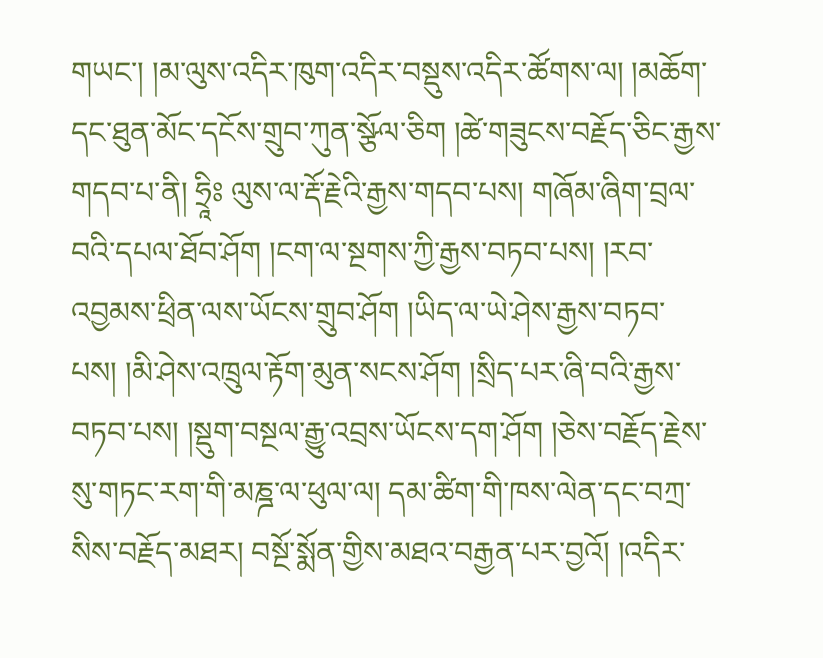གཡང་། །མ་ལུས་འདིར་ཁུག་འདིར་བསྡུས་འདིར་ཚོགས་ལ། །མཆོག་དང་ཐུན་མོང་དངོས་གྲུབ་ཀུན་སྩོལ་ཅིག །ཚེ་གཟུངས་བརྗོད་ཅིང་རྒྱས་གདབ་པ་ནི། ཧྲཱིཿ ལུས་ལ་རྡོ་རྗེའི་རྒྱས་གདབ་པས། གཞོམ་ཞིག་བྲལ་བའི་དཔལ་ཐོབ་ཤོག །ངག་ལ་སྔགས་ཀྱི་རྒྱས་བཏབ་པས། །རབ་འབྱམས་ཕྲིན་ལས་ཡོངས་གྲུབ་ཤོག །ཡིད་ལ་ཡེ་ཤེས་རྒྱས་བཏབ་པས། །མི་ཤེས་འཁྲུལ་རྟོག་མུན་སངས་ཤོག །སྲིད་པར་ཞི་བའི་རྒྱས་བཏབ་པས། །སྡུག་བསྔལ་རྒྱུ་འབྲས་ཡོངས་དག་ཤོག །ཅེས་བརྗོད་རྗེས་སུ་གཏང་རག་གི་མཎྜ་ལ་ཕུལ་ལ། དམ་ཚིག་གི་ཁས་ལེན་དང་བཀྲ་སིས་བརྗོད་མཐར། བསྔོ་སྨོན་གྱིས་མཐའ་བརྒྱན་པར་བྱའོ། །འདིར་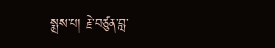སྨྲས་པ། རྗེ་བཙུན་བླ་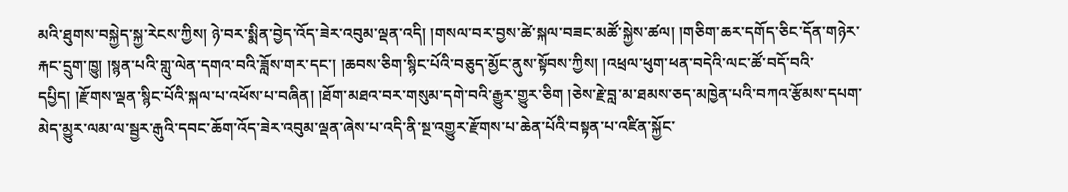མའི་ཐུགས་བསྐྱེད་སྐྱ་རེངས་ཀྱིས། ཉེ་བར་སྨིན་བྱེད་འོད་ཟེར་འབུམ་ལྡན་འདི། །གསལ་བར་བྱས་ཚེ་སྐལ་བཟང་མཚོ་སྐྱེས་ཚལ། །གཅིག་ཆར་དགོད་ཅིང་དོན་གཉེར་རྐང་དྲུག་ཁྱུ། །སྙན་པའི་གླུ་ལེན་དགའ་བའི་ཟློས་གར་དང་། །ཆབས་ཅིག་སྙིང་པོའི་བཅུད་མྱོང་ནུས་སྟོབས་ཀྱིས། །འཕྲལ་ཕུག་ཕན་བདེའི་ལང་ཚོ་བདོ་བའི་དཔྱིད། །རྫོགས་ལྡན་སྙིང་པོའི་སྐལ་པ་འཕོས་པ་བཞིན། །ཐོག་མཐའ་བར་གསུམ་དགེ་བའི་རྒྱུར་གྱུར་ཅིག །ཅེས་རྗེ་བླ་མ་ཐམས་ཅད་མཁྱེན་པའི་བཀའ་རྩོམས་དཔག་མེད་མྱུར་ལམ་ལ་སྦྱར་རྒུའི་དབང་ཆོག་འོད་ཟེར་འབུམ་ལྡན་ཞེས་པ་འདི་ནི་སྔ་འགྱུར་རྫོགས་པ་ཆེན་པོའི་བསྟན་པ་འཛིན་སྐྱོང་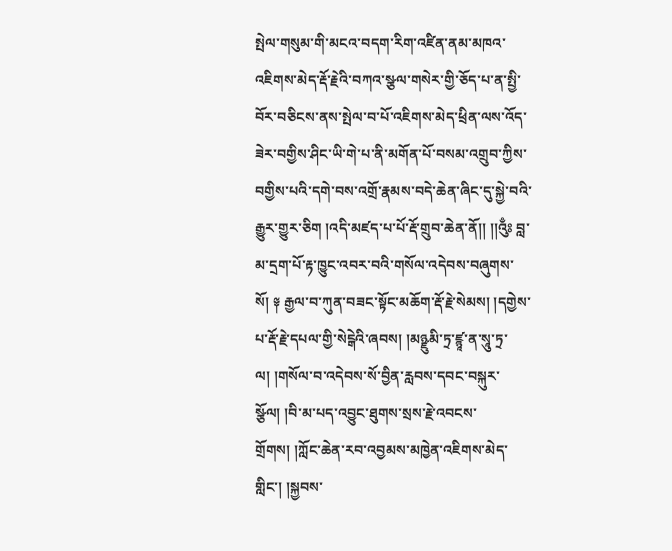སྤེལ་གསུམ་གི་མངའ་བདག་རིག་འཛིན་ནམ་མཁའ་འཇིགས་མེད་རྡོ་རྗེའི་བཀའ་སྩལ་གསེར་གྱི་ཅོད་པ་ན་སྤྱི་བོར་བཅིངས་ནས་སྤེལ་བ་པོ་འཇིགས་མེད་ཕྲིན་ལས་འོད་ཟེར་བགྱིས་ཤིང་ཡི་གེ་པ་ནི་མགོན་པོ་བསམ་འགྲུབ་ཀྱིས་བགྱིས་པའི་དགེ་བས་འགྲོ་རྣམས་བདེ་ཆེན་ཞིང་དུ་སྐྱེ་བའི་རྒྱུར་གྱུར་ཅིག །འདི་མཛད་པ་པོ་རྡོ་གྲུབ་ཆེན་ནོ།། །།འུྃཿ བླ་མ་དྲག་པོ་རྟ་ཁྱུང་འབར་བའི་གསོལ་འདེབས་བཞུགས་སོ། ༈ རྒྱལ་བ་ཀུན་བཟང་སྟོང་མཆོག་རྡོ་རྗེ་སེམས། །དགྱེས་པ་རྡོ་རྗེ་དཔལ་གྱི་སེངྒེའི་ཞབས། །མཉྫུམི་ཏྲ་ཛྙཱ་ན་སཱུ་ཏྲ་ལ། །གསོལ་བ་འདེབས་སོ་བྱིན་རླབས་དབང་བསྐུར་སྩོལ། །བི་མ་པད་འབྱུང་ཐུགས་སྲས་རྗེ་འབངས་གྲོགས། །ཀློང་ཆེན་རབ་འབྱམས་མཁྱེན་འཇིགས་མེད་གླིང་། །སྐྱབས་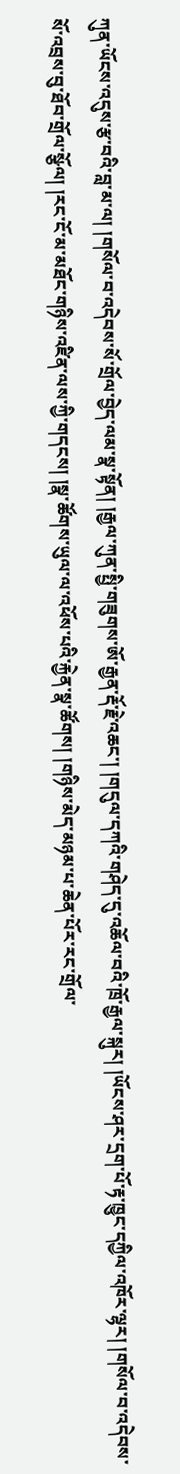ཀུན་ཡོངས་འདུས་རྩ་བའི་བླ་མ་ལ། །གསོལ་བ་འདེབས་སོ་གྲོལ་བྱེད་ལམ་སྣ་སྟོན། །རྒྱལ་ཀུན་སྤྱི་གཟུགས་ཨོ་རྒྱན་རྡོ་རྗེ་འཆང་། །གདུལ་དཀའི་གཤེད་དུ་འཆོལ་བའི་ཁྲོ་རྒྱལ་སྐུར། །ཡོངས་ཤར་དྲག་པོ་རྟ་ཁྱུང་དཀྱིལ་འཁོར་ལྷར། །གསོལ་བ་འདེབས་སོ་འབྲས་བུ་ཐོབ་གྲོལ་སྩོལ། །རང་ངོ་མ་མཐོང་གཉིས་འཛིན་ལས་ཀྱི་གདངས། །སྣ་ཚོགས་ཡུལ་ལ་འཕོས་པའི་རྐྱེན་སྣ་ཚོགས། །གཉིས་མེད་མཉམ་པ་ཆེན་པོར་རང་གྲོལ་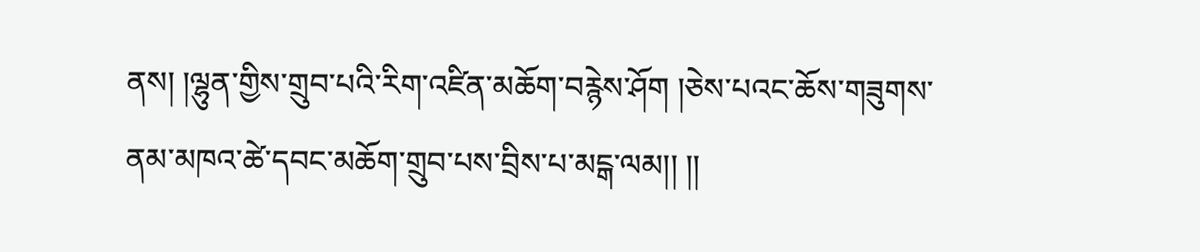ནས། །ལྷུན་གྱིས་གྲུབ་པའི་རིག་འཛིན་མཆོག་བརྙེས་ཤོག །ཅེས་པའང་ཆོས་གཟུགས་ནམ་མཁའ་ཚེ་དབང་མཆོག་གྲུབ་པས་བྲིས་པ་མངྒ་ལམ།། །།